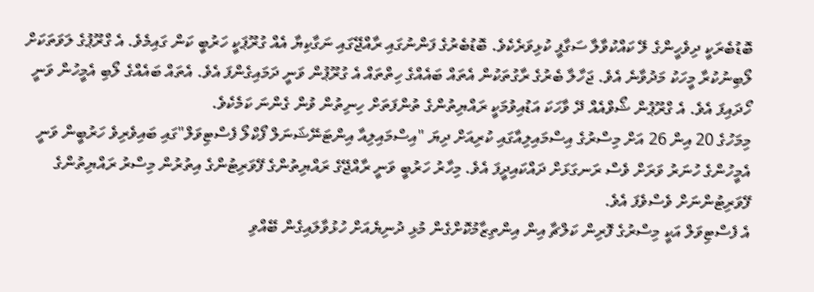ބޮޑުބެރަކީ ދިވެހީންގެ ލޭ ކައްކުވާލާ ސަގާފީ ކުޅިވަރެކެވެ. ބޮޑުބެރުގެ ފަންނުގައި ރާއްޖޭގައި ނަގާކިޔާ އެއް ގުރޫޕަކީ ހަރުބީ ކަން ގައިމެވެ. އެ ގްރޫޕުގެ ލަވަތަކަށް ލޯބިނުކުރާ މީހަކު މަދުވާނެ އެވެ. ޖަހާލާ ބެރުގެ ރާގުތަކުން އެތައް ބައެއްގެ ހިތްތައް އެ ގުރޫޕުން ވަނީ ދަމައިގެންފަ އެވެ. އެތައް ބައެއްގެ ލޯބި އެމީހުން ވަނީ ހޯދައިފަ އެވެ. އެ ގްރޫޕުން ޝޯވްއެއް ދޭ ވާހަކަ އަޑުއިވުމަކީ ރައްޔިތުންގެ ތުންފަތަށް ހިނިތުން ވުން ގެންނަ ކަމެކެވެ.
މިމަހުގެ 20 އިން 26 އަށް މިސްރުގެ އިސްމައިލިއާގައި ކުރިއަށް ދިޔަ "އިސްމައިލިއާ އިންޓަނޭޝަނަލް ފޯކްލޯ ފެސްޓިވަލް"ގައި ބައިވެރިވެ ހަރުބީން ވަނީ އެމީހުންގެ ހުނަރު ވަރަށް ވެސް ރަނގަޅަށް ދައްކައިދީފަ އެވެ. މިހާރު ހަރުބީ ވަނީ ރާއްޖޭގެ ރައްޔިތުންގެ ފޭވަރިޓުންގެ އިތުރުން މިސްރު ރައްޔިތުންގެ ފޭވަރިޓުންނަށް ވެސްވެފަ އެވެ.
އެ ފެސްޓިވަލް އަކީ މިސްރުގެ ފޮރިން ކަލްޗާ އިން އިންތިޒާމުކޮށްގެން މުޅި ދުނިޔެއަށް ހުޅުވާލައިގެން ބޭއްވި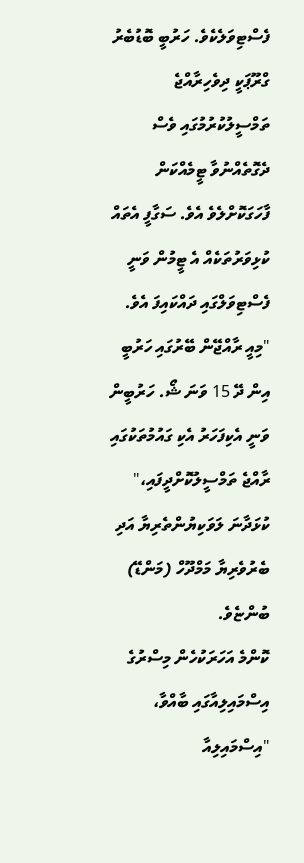ފެސްޓިވަލެކެވެ. ހަރުބީ ބޮޑުބެރު ގްރޫޕަކީ ދިވެހިރާއްޖެ ތަމްސީލުކުރުމުގައި ވެސް ދެގޮތެއްނުވާ ޓީމެއްކަން ފާހަގަކޮށްލެވެ އެވެ. ސަގާފީ އެތައް ކުޅިވަރުތަކެއް އެ ޓީމުން ވަނީ ފެސްޓިވަލްގައި ދައްކައިފަ އެވެ.
"މިއީ ރާއްޖޭން ބޭރުގައި ހަރުބީ އިން ދޭ 15 ވަނަ ޝޯ. ހަރުބީން ވަނީ އެކިފަހަރު އެކި ގައުމުތަކުގައި ރާއްޖެ ތަމްސީލުކޮށްދީފައި،" ކުޅަދާނަ ލަވަކިޔުންތެރިޔާ އަދި ބެރުވެރިޔާ މަމްދޫހް (މަންޑޭ) ބުންޏެވެ.
ކޮންމެ އަހަރަކުހެން މިސްރުގެ އިސްމައިލިއާގައި ބާއްވާ، "އިސްމައިލިއާ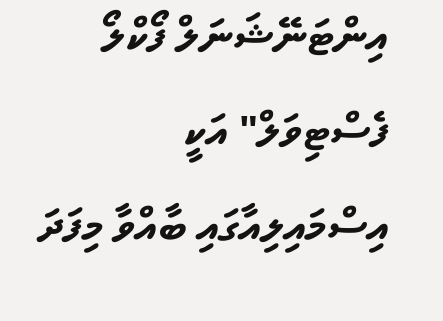އިންޓަނޭޝަނަލް ފޯކްލޯ ފެސްޓިވަލް" އަކީ އިސްމައިލިއާގައި ބާއްވާ މިފަދަ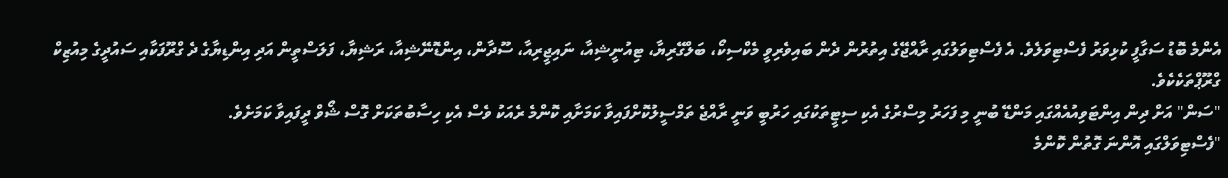އެންމެ ބޮޑު ސަގާފީ ކުޅިވަރު ފެސްޓިވަލެވެ. އެ ފެސްޓިވަލުގައި ރާއްޖޭގެ އިތުރުން ދެން ބައިވެރިވީ މެކްސިކޯ، ބަލްގޭރިޔާ، ޓިއުނީޝިއާ، ނައިޖީރިއާ، ސޫދާން، އިންޑޮނޭޝިއާ، ރަޝިޔާ، ފަލަސްތީން އަދި އިންޑިޔާގެ ދެ ގްރޫފަކާއި ސައުދީގެ މިއުޒިކް ގްރޫޕްތަކެކެވެ.
"ސަން" އަށް ދިން އިންޓަވިއުއެއްގައި މަންޑޭ ބުނީ މި ފަހަރު މިސްރުގެ އެކި ސިޓީތަކުގައި ހަރުބީ ވަނީ ރާއްޖެ ތަމްސީލުކޮށްފައިވާ ކަމަށާއި ކޮންމެ ރެއަކު ވެސް އެކި ހިސާބުތަކަށް ގޮސް ޝޯވް ދީފައިވާ ކަމަށެވެ.
"ފެސްޓިވަލްގައި އޮންނަ ގޮތުން ކޮންމެ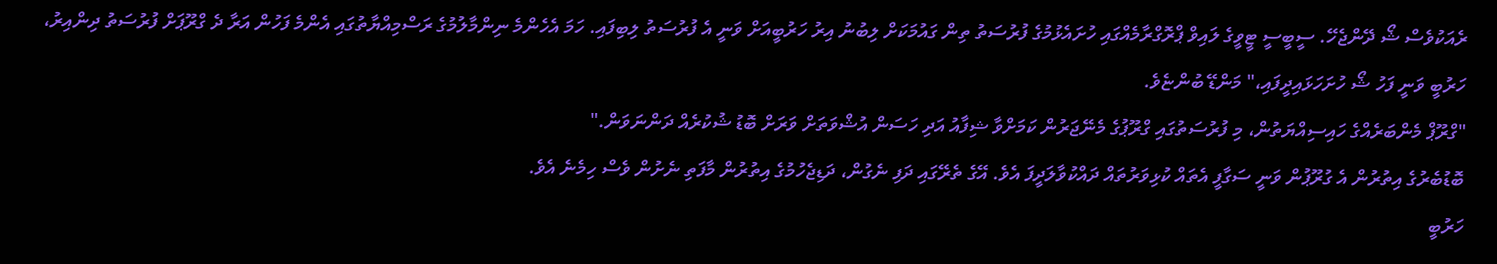ރެއަކުވެސް ޝޯ ދޭންޖެހޭ. ސީބީސީ ޓީވީގެ ލައިވް ޕްރޮގްރާމެއްގައި ހުށައެޅުމުގެ ފުރުސަތު ތިން ގައުމަކަށް ލިބުނު އިރު ހަރުބީއަށް ވަނީ އެ ފުރުސަތު ލިބިފައި. ހަމަ އެހެންމެ ނިންމާލުމުގެ ރަސްމިއްޔާތުގައި އެންމެ ފަހުން އަރާ ދެ ގްރޫޕަށް ފުރުސަތު ދިންއިރު، ހަރުބީ ވަނީ ފަހު ޝޯ ހުށަހަޅައިދީފައި،" މަންޑޭ ބުންޏެވެ.
"ގްރޫޕް މެންބަރެއްގެ ހައިސިއްޔަތުން، މި ފުރުސަތުގައި ގްރޫޕުގެ މެނޭޖަރުން ކަމަށްވާ ޝިފާއު އަދި ހަސަން އުޝްވަތަށް ވަރަށް ބޮޑު ޝުކުރެއް ދަންނަވަން."
ބޮޑުބެރުގެ އިތުރުން އެ ގުރޫޕުން ވަނީ ސަގާފީ އެތައް ކުޅިވަރުތައް ދައްކުވާލަދީފަ އެވެ. އޭގެ ތެރޭގައި ދަފި ނެގުން، ދަޑިޖެހުމުގެ އިތުރުން މާފަތި ނެށުން ވެސް ހިމެނެ އެވެ.
ހަރުބީ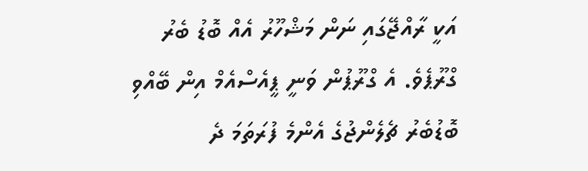އަކީ ރާއްޖޭގައި ނަން މަޝްހޫރު އެއް ބޮޑު ބެރު ގްރޫޕެވެ. އެ ގްރޫޕުން ވަނީ ޕީއެސްއެމް އިން ބޭއްވި ބޮޑުބެރު ޗެލެންޖުގެ އެންމެ ފުރަތަމަ ދެ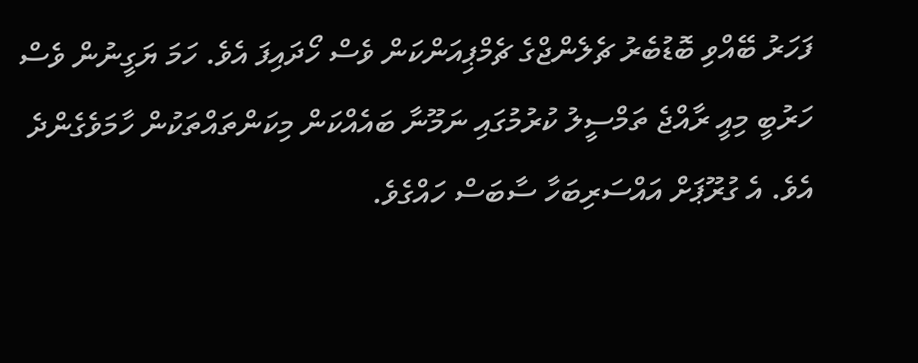ފަހަރު ބޭއްވި ބޮޑުބެރު ޗެލެންޖްގެ ޗެމްޕިއަންކަން ވެސް ހޯދައިފަ އެވެ. ހަމަ ޔަގީނުން ވެސް ހަރުބީ މިއީ ރާއްޖެ ތަމްސީލު ކުރުމުގައި ނަމޫނާ ބައެއްކަން މިކަންތައްތަކުން ހާމަވެގެންދެ އެވެ. އެ ގުރޫޕަށް އައްސަރިބަހާ ސާބަސް ހައްގެވެ.